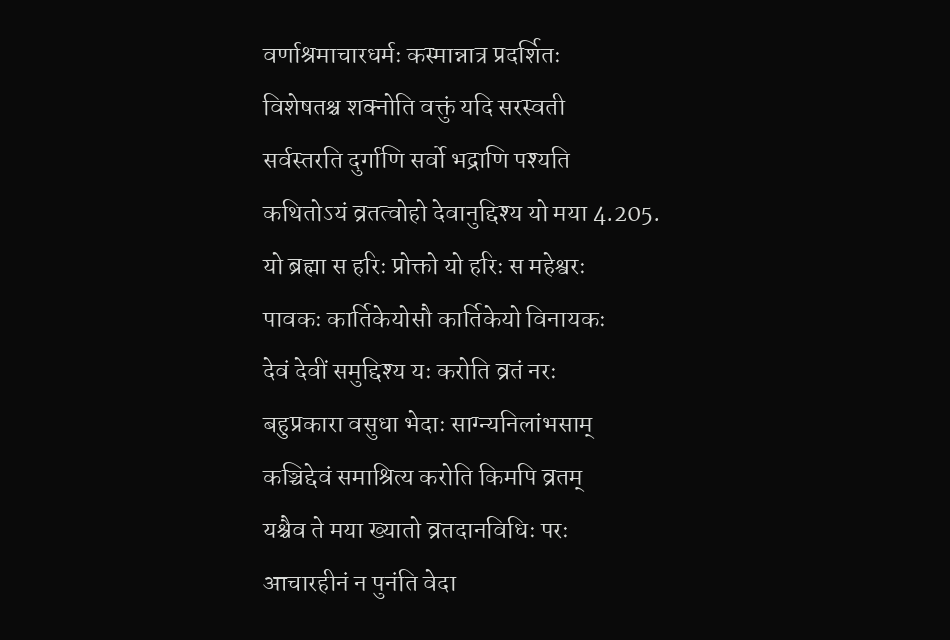वर्णाश्रमाचारधर्मः कस्मान्नात्र प्रदर्शितः
विशेषतश्च शक्नोति वक्तुं यदि सरस्वती
सर्वस्तरति दुर्गाणि सर्वो भद्राणि पश्यति
कथितोऽयं व्रतत्वोहो देवानुद्दिश्य यो मया 4.205.
यो ब्रह्मा स हरिः प्रोक्तो यो हरिः स महेश्वरः
पावकः कार्तिकेयोसौ कार्तिकेयो विनायकः
देवं देवीं समुद्दिश्य यः करोति व्रतं नरः
बहुप्रकारा वसुधा भेदाः साग्न्यनिलांभसाम्
कञ्चिद्देवं समाश्रित्य करोति किमपि व्रतम्
यश्चैव ते मया ख्यातो व्रतदानविधिः परः
आचारहीनं न पुनंति वेदा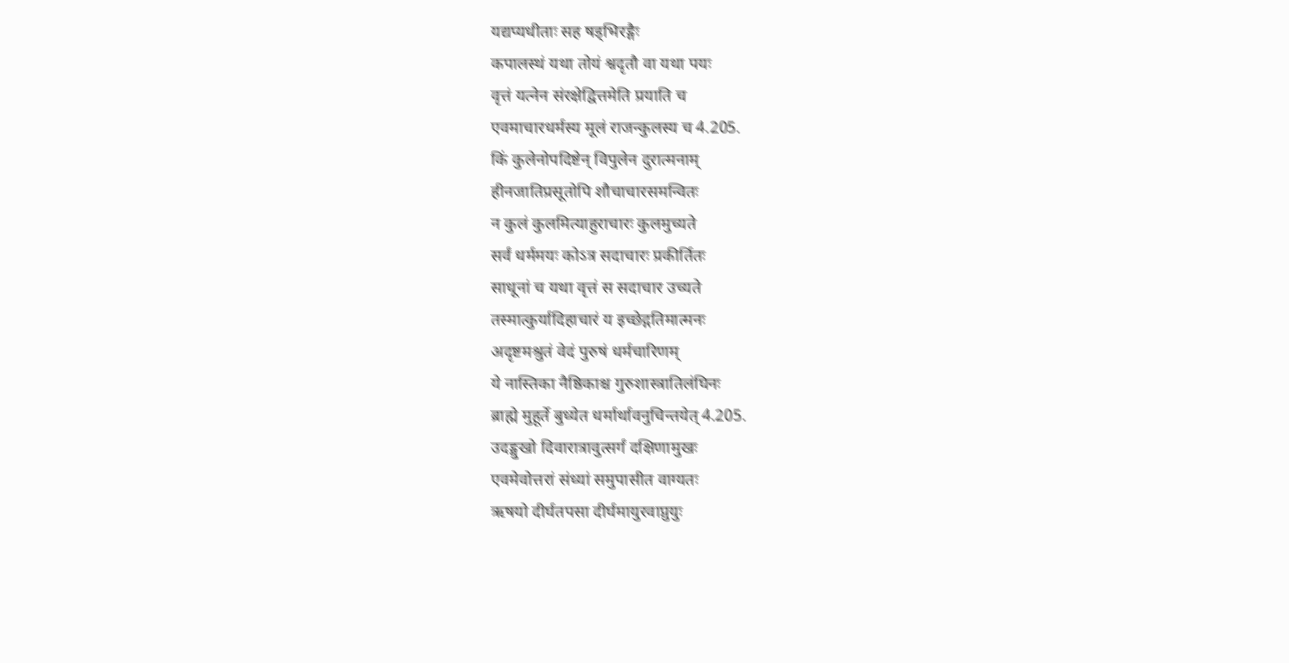यद्यप्यधीताः सह षड्भिरङ्गैः
कपालस्थं यथा तोयं श्वदृतौ वा यथा पयः
वृत्तं यत्नेन संरक्षेद्वित्तमेति प्रयाति च
एवमाचारधर्मस्य मूलं राजन्कुलस्य च 4.205.
किं कुलेनोपदिष्टेन् विपुलेन दुरात्मनाम्
हीनजातिप्रसूतोपि शौचाचारसमन्वितः
न कुलं कुलमित्याहुराचारः कुलमुच्यते
सर्वं धर्ममयः कोऽत्र सदाचारः प्रकीर्तितः
साधूनां च यथा वृत्तं स सदाचार उच्यते
तस्मात्कुर्यादिहाचारं य इच्छेद्गतिमात्मनः
अदृष्टमश्रुतं वेदं पुरुषं धर्मचारिणम्
ये नास्तिका नैष्ठिकाश्च गुरुशास्त्रातिलंघिनः
ब्राह्मे मुहूर्ते बुध्येत धर्मार्थावनुचिन्तयेत् 4.205.
उदङ्मुखो दिवारात्रावुत्सर्गं दक्षिणामुखः
एवमेवोत्तरां संध्यां समुपासीत वाग्यतः
ऋषयो दीर्घतपसा दीर्घमायुरवाप्नुयुः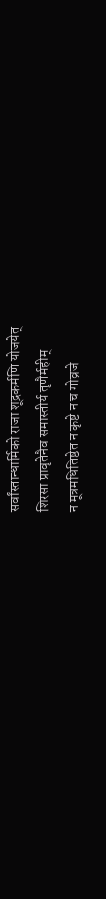सर्वांस्तान्धार्मिको राजा शूद्रकर्मणि योजयेत्
शिरसा प्रावृतेनैव समास्तीर्य तृणैर्महीम्
न मूत्रमधितिष्ठेत न कृष्टे न च गोव्रजे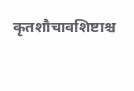कृतशौचावशिष्टाश्च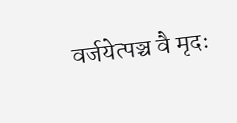वर्जयेत्पञ्च वै मृदः